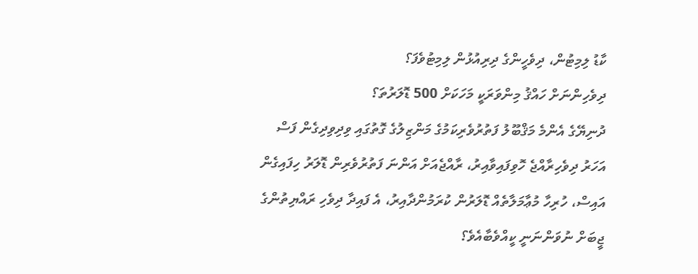ކާޑު ލިމިޓުން، ދިވެހީންގެ ދިރިއުޅުން ލިމިޓުވެފަ؟
ދިވެހިންނަށް ހައްޤު މިންވަރަކީ މަހަކަށް 500 ޑޮލަރުތަ؟
ދުނިޔޭގެ އެންމެ މަޤްބޫލު ފަތުރުވެރިކަމުގެ މަންޒިލުގެ ގޮތުގައި ވިދިވިދިގެން ފަސް އަހަރު ދިވެހިރާއްޖެ ހޮވިފައިވާއިރު، ރާއްޖެއަށް އަންނަ ފަތުރުވެރިން ޑޮލަރު ހިފައިގެން އައިސް، ހުރިހާ މުޢާމަލާތެއް ޑޮލަރުން ކުރަމުންދާއިރު، އެ ފައިދާ ދިވެހި ރައްޔިތުންގެ ޖީބަށް ނުވަންނަނީ ކީއްވެބާއެވެ؟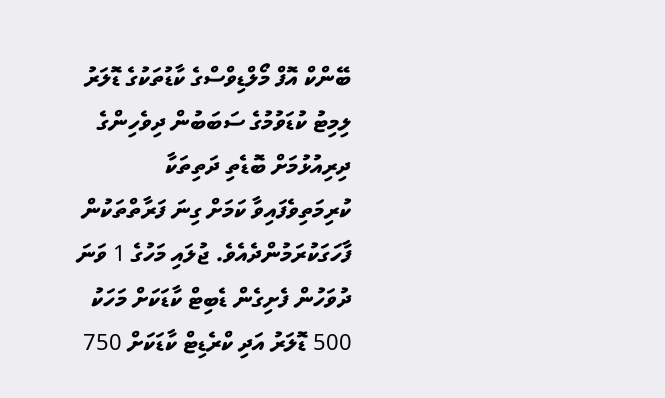ބޭންކް އޮފް މޯލްޑިވްސްގެ ކާޑުތަކުގެ ޑޮލަރު ލިމިޓު ކުޑަވުމުގެ ސަބަބުން ދިވެހިންގެ ދިރިއުޅުމަށް ބޮޑެތި ދަތިތަކާ ކުރިމަތިވެފައިވާ ކަމަށް ގިނަ ފަރާތްތަކުން ފާހަގަކުރަމުންދެއެވެ. ޖުލައި މަހުގެ 1 ވަނަ ދުވަހުން ފެށިގެން ޑެބިޓް ކާޑަކަށް މަހަކު 500 ޑޮލަރު އަދި ކްރެޑިޓް ކާޑަކަށް 750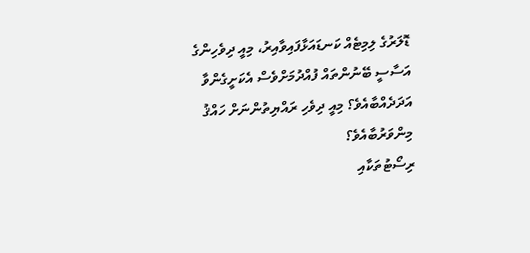ޑޮލަރުގެ ލިމިޓެއް ކަނޑައަޅާފައިވާއިރު، މިއީ ދިވެހިންގެ އަސާސީ ބޭނުންތައް ފުއްދުމަށްވެސް އެކަށީގެންވާ އަދަދެއްބާއެވެ؟ މިއީ ދިވެހި ރައްޔިތުންނަށް ހައްޤު މިންވަރުބާއެވެ؟
ރިސޯޓުތަކާއި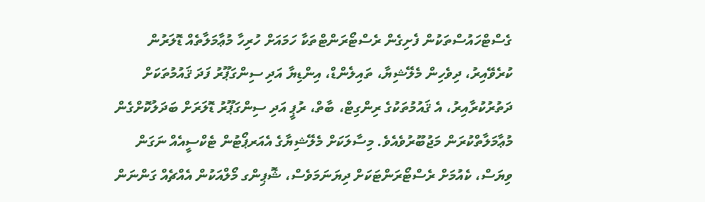ގެސްޓްހައުސްތަކުން ފެށިގެން ރެސްޓޯރަންޓްތަކާ ހަމައަށް ހުރިހާ މުޢާމަލާތެއް ޑޮލަރުން ކުރެވޭއިރު، ދިވެހިން މެލޭޝިޔާ، ތައިލެންޑް، އިންޑިޔާ އަދި ސިންގަޕޫރު ފަދަ ޤައުމުތަކަށް ދަތުރުކުރާއިރު، އެ ޤައުމުތަކުގެ ރިންގިޓް، ބާތް، ރުޕީ އަދި ސިންގަޕޫރު ޑޮލަރަށް ބަދަލުކޮށްގެން މުޢާމަލާތްކުރަން މަޖުބޫރުވެއެވެ. މިސާލަކަށް މެލޭޝިޔާގެ އެއަރޕޯޓުން ޓެކްސީއެއް ނަގަން ވިޔަސް، ކެއުމަށް ރެސްޓޯރަންޓަކަށް ދިޔަނަމަވެސް، ޝޮޕިންގ މޯލްއަކުން އެއްޗެއް ގަންނަން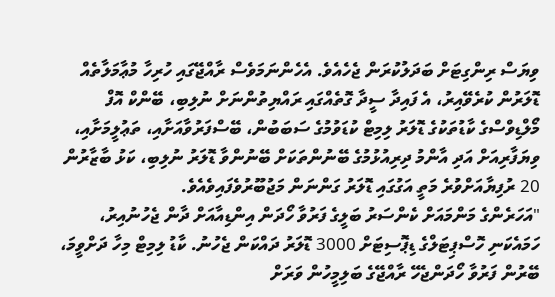ވިޔަސް ރިންގިޓަށް ބަދަލުކުރަން ޖެހެއެވެ. އެހެންނަމަވެސް ރާއްޖޭގައި ހުރިހާ މުޢާމަލާތެއް ޑޮލަރުން ކުރެވޭއިރު، އެ ފައިދާ ސީދާ ގޮތެއްގައި ރައްޔިތުންނަށް ނުލިބި، ބޭންކް އޮފް މޯލްޑިވްސްގެ ކާޑުތަކުގެ ޑޮލަރު ލިމިޓް ކުޑަވުމުގެ ސަބަބުން، ބޭސްފަރުވާއަށާއި، ތަޢުލީމަށާއި، ވިޔަފާރިއަށް އަދި އާންމު ދިރިއުޅުމުގެ ބޭނުންތަކަށް ބޭނުންވާ ޑޮލަރު ނުލިބި، ކަޅު ބާޒާރުން 20 ރުފިޔާއަށްވުރެ މަތީ އަގުގައި ޑޮލަރު ގަންނަން މަޖުބޫރުވެފައިވެއެވެ.
"އަހަރެންގެ މަންމައަށް ކެންސަރު ބަލީގެ ފަރުވާ ހޯދަން އިންޑިއާއަށް ދާން ޖެހުނުއިރު، ހަމައެކަނި ހޮސްޕިޓަލްގެ ޑިޕޮސިޓަށް 3000 ޑޮލަރު ދައްކަން ޖެހުނު. ކާޑު ލިމިޓް މިހާ ދަށްވީމަ، ބޭރުން ފަރުވާ ހޯދަންޖެހޭ ރާއްޖޭގެ ބަލިމީހުން ވަރަށް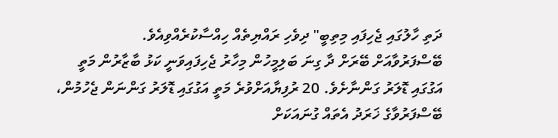ދަތި ހާލުގައި ޖެހިފައި މިތިބީ" ދިވެހި ރައްޔިތެއް ހިއްސާކުރެއްވިއެވެ.
ބޭސްފަރުވާއަށް ބޭރަށް ދާ ގިނަ ބަލިމީހުން މިހާރު ޖެހިފައިވަނީ ކަޅު ބާޒާރުން މަތީ އަގުގައި ޑޮލަރު ގަންނާށެވެ. 20 ރުފިޔާއަށްވުރެ މަތީ އަގުގައި ޑޮލަރު ގަންނަން ޖެހުމުން، ބޭސްފަރުވާގެ ޚަރަދު އެތައް ގުނައަކަށް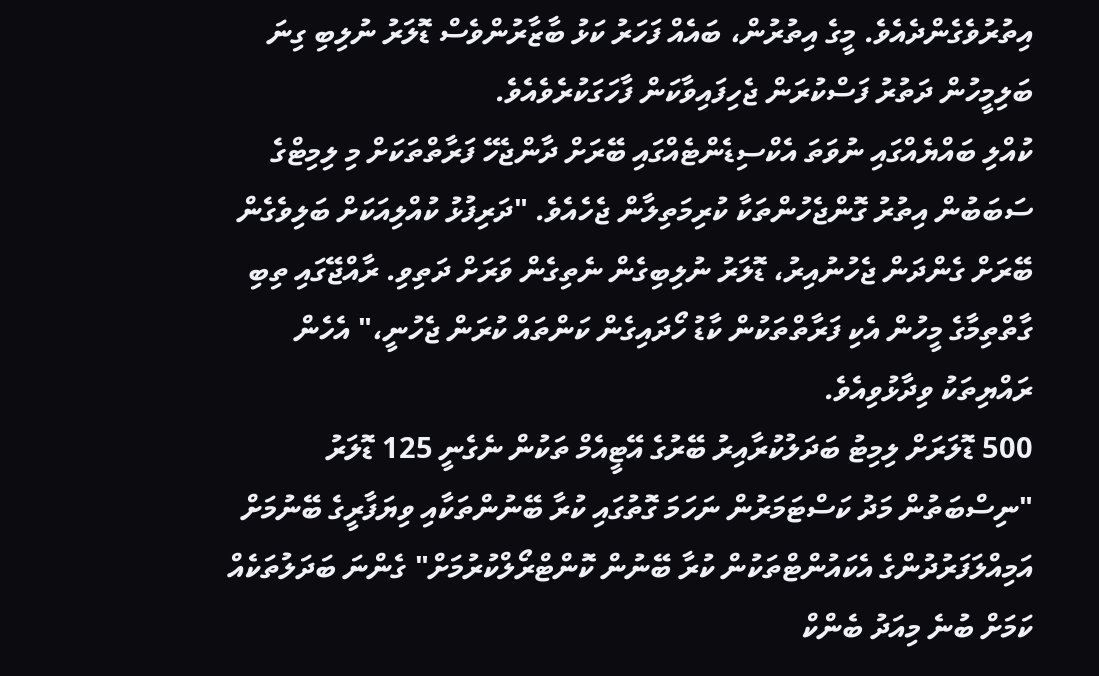އިތުރުވެގެންދެއެވެ. މީގެ އިތުރުން، ބައެއް ފަހަރު ކަޅު ބާޒާރުންވެސް ޑޮލަރު ނުލިބި ގިނަ ބަލިމީހުން ދަތުރު ފަސްކުރަން ޖެހިފައިވާކަން ފާހަގަކުރެވެއެވެ.
ކުއްލި ބައްޔެއްގައި ނުވަތަ އެކްސިޑެންޓެއްގައި ބޭރަށް ދާންޖެހޭ ފަރާތްތަކަށް މި ލިމިޓްގެ ސަބަބުން އިތުރު ގޮންޖެހުންތަކާ ކުރިމަތިލާން ޖެހެއެވެ. "ދަރިފުޅު ކުއްލިއަކަށް ބަލިވެގެން ބޭރަށް ގެންދަން ޖެހުނުއިރު، ޑޮލަރު ނުލިބިގެން ނެތިގެން ވަރަށް ދަތިވި. ރާއްޖޭގައި ތިބި ގާތްތިމާގެ މީހުން އެކި ފަރާތްތަކުން ކާޑު ހޯދައިގެން ކަންތައް ކުރަން ޖެހުނީ،" އެހެން ރައްޔިތަކު ވިދާޅުވިއެވެ.
500 ޑޮލަރަށް ލިމިޓު ބަދަލުކުރާއިރު ބޭރުގެ އޭޓީއެމް ތަކުން ނެގެނީ 125 ޑޮލަރު
"ނިސްބަތުން މަދު ކަސްޓަމަރުން ނަހަމަ ގޮތުގައި ކުރާ ބޭނުންތަކާއި ވިޔަފާރީގެ ބޭނުމަށް އަމިއްލަފަރުދުންގެ އެކައުންޓްތަކުން ކުރާ ބޭނުން ކޮންޓްރޯލްކުރުމަށް" ގެންނަ ބަދަލުތަކެއް ކަމަށް ބުނެ މިއަދު ބެންކް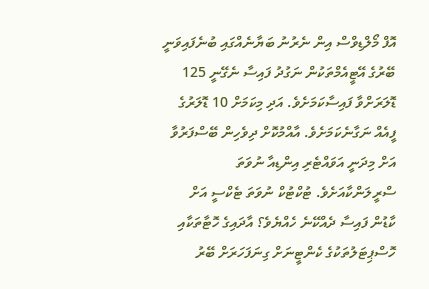އޮފް މޯލްޑިވްސް އިން ނެރުނު ބަޔާނެއްގައި ބުނެފައިވަނީ ބޭރުގެ އޭޓީއެމްތަކުން ނަގުދު ފައިސާ ނެގޭނީ 125 ޑޮލަރަށްވާ ފައިސާކަމަށެވެ. އަދި މިކަމަށް 10 ޑޮލަރުގެ ފީއެއް ނަގާނެކަމަށެވެ. އާއްމުކޮށް ދިވެހިން ބޭސްފަރުވާ އަށް މިދަނީ އަވައްޓެރި އިންޑިއާ ނުވަތަ ސްރީލަންކާއަށެވެ. ޓުކްޓުކް ނުވަތަ ޓެކްސީ އަށް ކާޑުން ފައިސާ ދެއްކޭނެ ހެއްޔެވެ؟ އާދައިގެ ހޮޓާތަކާއި ހޮސްޕިޓަލުތަކުގެ ކެންޓީނަށް ގިނަފަހަރަށް ބޭރު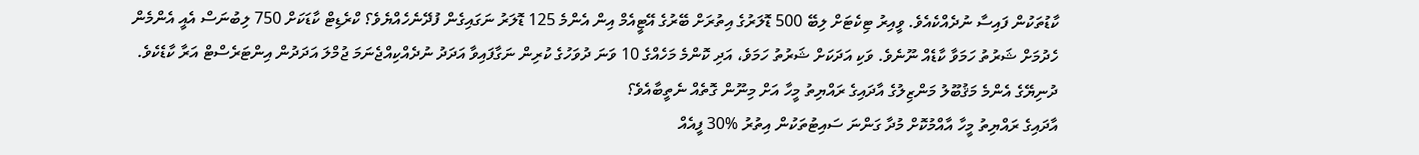ކާޑުތަކުން ފައިސާ ނުދެއްކެއެވެ. ވީއިރު ޓިކެޓަށް ލިބޭ 500 ޑޮލަރުގެ އިތުރަށް ބޭރުގެ އޭޓީއެމް އިން އެންމެ 125 ޑޮލަރު ނަގައިގެން ފުދޭނެހެއްޔެވެ؟ ކްރެޑިޓް ކާޑަކަށް 750 ލިބުނަސް އެއީ އެންމެން ހެދުމަށް ޝަރުތު ހަމަވާ ކާޑެއް ނޫނެވެ. ވަކި އަދަކަށް ޝަރުތު ހަމަވެ، އަދި ކޮންމެ މަހެއްގެ 10 ވަނަ ދުވަހުގެ ކުރިން ނަގާފައިވާ އަދަދު ނުދެއްކިއްޖެނަމަ ޖުމްލަ އަދަދުން އިންޓަރެސްޓް އަރާ ކާޑެކެވެ. ދުނިޔޭގެ އެންމެ މަޤުބޫލު މަންޒިލުގެ އާދައިގެ ރައްޔިތު މީހާ އަށް މިނޫން ގޮތެއް ނެތީބާއެވެ؟
އާދައިގެ ރައްޔިތު މީހާ އާއްމުކޮށް މުދާ ގަންނަ ސައިޓުތަކުން އިތުރު %30 ފީއެއް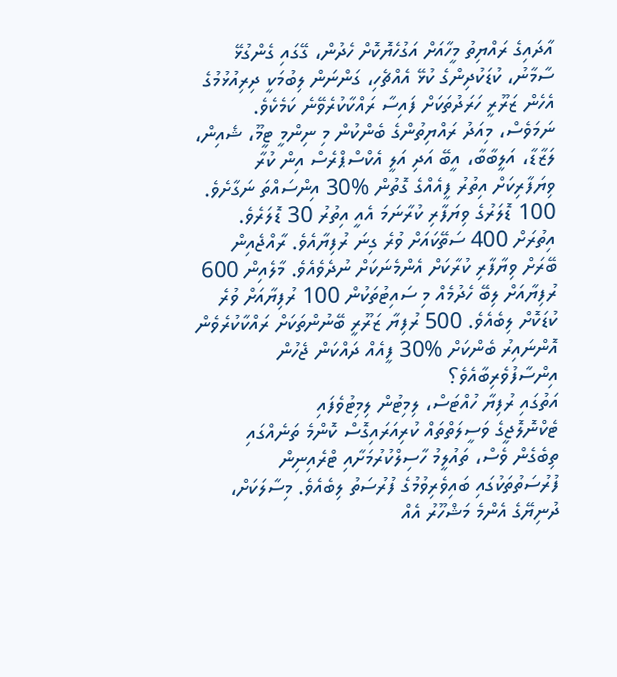އާދައިގެ ރައްޔިތު މީހާއަށް އަގުހެޔޮކޮށް ހެދުން، ގޭގައި ގެންގުޅޭ ސާމާނު، ކުޑަކުދިންގެ ކުޅޭ އެއްޗެހި، ގަންނަން ލިބުމަކީ ދިރިއުޅުމުގެ އެހެން ޒަރޫރީ ހަރަދުތަކަށް ފައިސާ ރައްކާކުރެވޭނެ ކަމެކެވެ. ނަމަވެސް، މިއަދު ރައްޔިތުންގެ ބެންކުން މި ނިންމީ ޓީމޫ، ޝެއިން، ލަޒާޑާ، އަލީބާބާ، އީބޭ އަދި އަލީ އެކްސްޕްރެސް އިން ކުރާ ވިޔަފާރިކަށް އިތުރު ފީއެއްގެ ގޮތުން %30 އިންސައްތަ ނަގާށެވެ. 100 ޑޮލަރުގެ ވިޔަފާރި ކުރާނަމަ އެއީ އިތުރު 30 ޑޮލަރެވެ. އިތުރަށް 400 ސަތޭކައަށް ވުރެ ގިނަ ރުފިޔާއެވެ. ރާއްޖެއިން ބޭރަށް ވިޔާފާރި ކުރާކަށް އެންމެނަކަށް ނުދެވެއެވެ. މާލެއިން 600 ރުފިޔާއަށް ލިބޭ ހެދުމެއް މި ސައިޓުތަކުން 100 ރުފިޔާއަށް ވުރެ ކުޑަކޮށް ލިބެއެވެ. 500 ރުފިޔާ ޒަރޫރީ ބޭނުންތަކަށް ރައްކާކުރެވެން އޮންނައިރު ބެންކަށް %30 ފީއެއް ދައްކަން ޖެހުން އިންސާފުވެރިބާއެވެ؟
އަތުގައި ރުފިޔާ ހުއްޓަސް، ލިމިޓުން ލިމިޓުވެފައި
ޓެކްނޮލޮޖީގެ ވަސީލަތްތައް ކުރިއަރައިގޮސް ކޮންމެ ތަނެއްގައި ތިބެގެން ވެސް، ތައުލީމު ހާސިލްކުރުމަށާއި ޓްރެއިނިން ފުރުސަތުތަކުގައި ބައިވެރިވުމުގެ ފުރުސަތު ލިބެއެވެ. މިސާލަކަށް، ދުނިޔޭގެ އެންމެ މަޝްހޫރު އެއް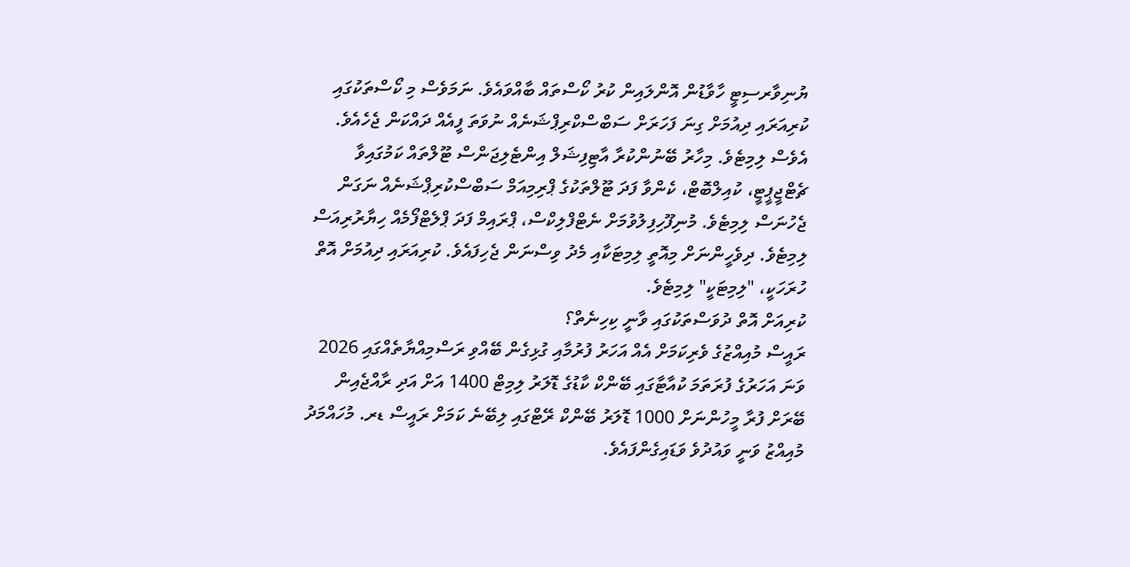ޔުނިވާރސިޓީ ހާވާޑުން އޮންލައިން ކުރު ކޯސްތައް ބާއްވައެވެ. ނަމަވެސް މި ކޯސްތަކުގައި ކުރިއަރައި ދިއުމަށް ގިނަ ފަހަރަށް ސަބްސްކްރިޕްޝަނެއް ނުވަތަ ފީއެއް ދައްކަން ޖެހެއެވެ. އެވެސް ލިމިޓެވެ. މިހާރު ބޭނުންކުރާ އާޓިފިޝަލް އިންޓެލިޖަންސް ޓޫލްތައް ކަމުގައިވާ ޗެޓްޖީޕީޓީ، ކުއިލްބޮޓް، ކެންވާ ފަދަ ޓޫލްތަކުގެ ޕްރިމިއަމް ސަބްސްކުރިޕްޝަނެއް ނަގަން ޖެހުނަސް ލިމިޓެވެ. މުނިފޫހިފިލުވުމަށް ނެޓްފްލިކްސް، ޕްރައިމް ފަދަ ޕްލެޓްފޯމެއް ހިޔާރުރިއަސް ލިމިޓެވެ. ދިވެހީންނަށް މިއޮތީ ލިމިޓަކާއި މެދު ވިސްނަން ޖެހިފައެވެ. ކުރިއަރައި ދިއުމަށް އޮތް ހުރަހަކީ، "ލިމިޓަކީ" ލިމިޓެވެ.
ކުރިއަށް އޮތް ދުވަސްތަކުގައި ވާނީ ކިހިނެތް؟
ރައީސް މުއިއްޒުގެ ވެރިކަމަށް އެއް އަހަރު ފުރުމާއި ގުޅިގެން ބޭއްވި ރަސްމިއްޔާތެއްގައި 2026 ވަނަ އަހަރުގެ ފުރަތަމަ ކުއާޓާގައި ބޭންކް ކާޑުގެ ޑޮލަރު ލިމިޓް 1400 އަށް އަދި ރާއްޖެއިން ބޭރަށް ފުރާ މީހުންނަށް 1000 ޑޮލަރު ބޭންކް ރޭޓްގައި ލިބޭނެ ކަމަށް ރައީސް ޑރ. މުހައްމަދު މުއިއްޒު ވަނީ ވައުދުވެ ވަޑައިގެންފައެވެ.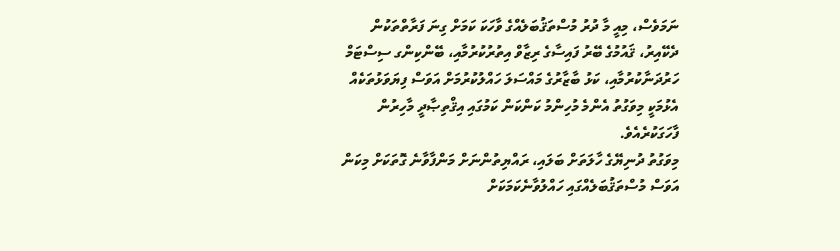ނަމަވެސް، މިއީ މާ ދުރު މުސްތަޤުބަލެއްގެ ވާހަކަ ކަމަށް ގިނަ ފަރާތްތަކުން ދެކޭއިރު، ޤައުމުގެ ބޭރު ފައިސާގެ ރިޒާވް އިތުރުކުރުމާއި، ބޭންކިންގ ސިސްޓަމް ހަރުދަނާކުރުމާއި، ކަޅު ބާޒާރުގެ މައްސަލަ ހައްލުކުރުމަށް އަވަސް ފިޔަވަޅުތަކެއް އެޅުމަކީ މިވަގުތު އެންމެ މުހިންމު ކަންކަން ކަމުގައި އިޤްތިޞާދީ މާހިރުން ފާހަގަކުރެއެވެ.
މިވަގުތު ދުނިޔޭގެ ހާލަތަށް ބަލައި، ރައްޔިތުންނަށް މަންފާވާނެ ގޮތަކަށް މިކަން އަވަސް މުސްތަޤުބަލެއްގައި ހައްލުވާނެކަމަކަށް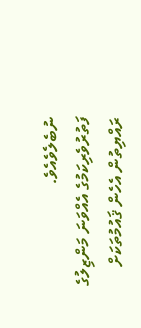ނުބެލެވެއެވެ.
ފަތުރުވެރިކަމުގެ އެއްވަނަ މަންޒިލުގެ ރައްޔިތުން އެހެން ޤައުމުތަކަށް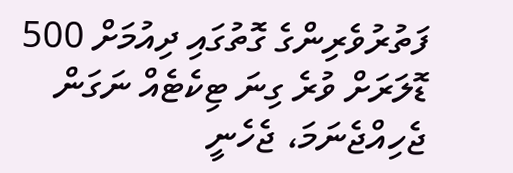ފަތުރުވެރިންގެ ގޮތުގައި ދިއުމަށް 500 ޑޮލަރަށް ވުރެ ގިނަ ޓިކެޓެއް ނަގަން ޖެހިއްޖެނަމަ، ޖެހެނީ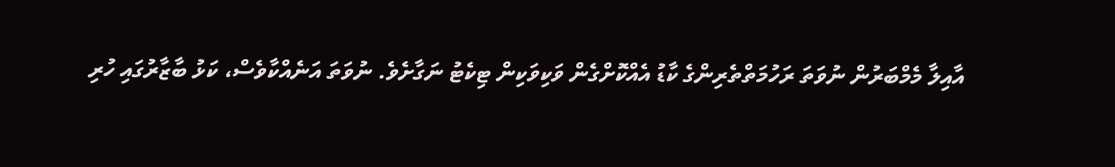އާއިލާ މެމްބަރުން ނުވަތަ ރަހުމަތްތެރިންގެ ކާޑު އެއްކޮށްގެން ވަކިވަކިން ޓިކެޓު ނަގާށެވެ. ނުވަތަ އަނެއްކާވެސް، ކަޅު ބާޒާރުގައި ހުރި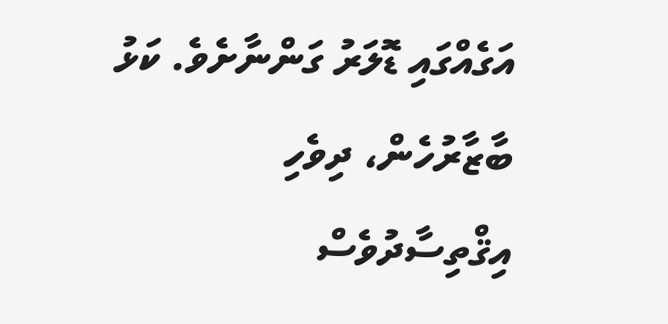އަގެއްގައި ޑޮލަރު ގަންނާށެވެ. ކަޅު ބާޒާރުހެން، ދިވެހި އިޤްތިސާދުވެސް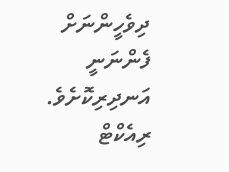ދިވެހީންނަށް ފެންނަނީ އަނދިރިކޮށެވެ.
ރިއެކްޓް